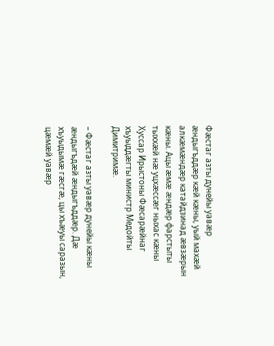Фæстаг азты дунейы уавæр æндыгъддæр кæй кæны, уый махæй алкæмæндæр катайдзинад æвзæрын кæны. Ацы æмæ æндæр фарстыты тыххæй нæ уцхæссæг ныхас кæны Хуссар Ирыстоны Фæсарæйнаг хъуыддæгты министр Медойты Димитримæ.

– Фæстаг азты уавæр дунейы кæны æндыгъдæй æндыгъддæр. Дæ хъуыдымæ гæсгæ, цы хъæуы саразын, цæмæй уавæр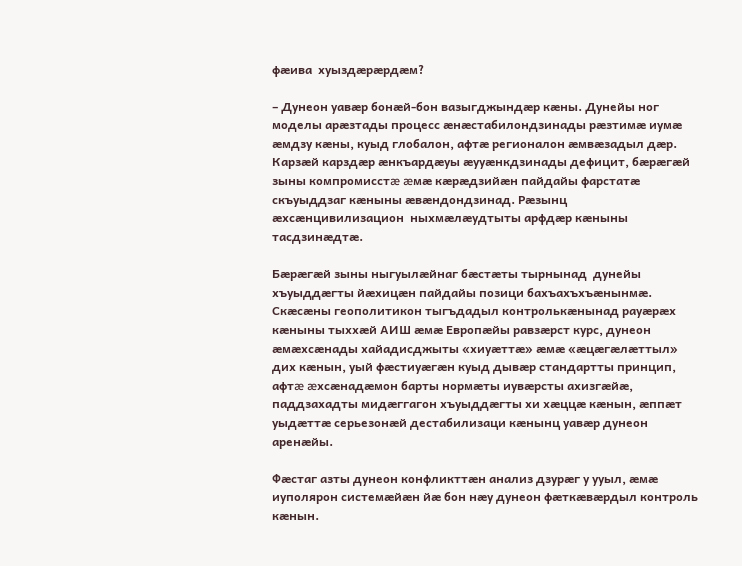фæива  хуыздæрæрдæм?

– Дунеон уавæр бонæй-бон вазыгджындæр кæны. Дунейы ног моделы арæзтады процесс æнæстабилондзинады рæзтимæ иумæ æмдзу кæны, куыд глобалон, афтæ регионалон æмвæзадыл дæр. Карзæй карздæр æнкъардæуы æууæнкдзинады дефицит, бæрæгæй зыны компромисстæ æмæ кæрæдзийæн пайдайы фарстатæ скъуыддзаг кæныны æвæндондзинад. Рæзынц æхсæнцивилизацион  ныхмæлæудтыты арфдæр кæныны тасдзинæдтæ.

Бæрæгæй зыны ныгуылæйнаг бæстæты тырнынад  дунейы хъуыддæгты йæхицæн пайдайы позици бахъахъхъæнынмæ. Скæсæны геополитикон тыгъдадыл контролькæнынад рауæрæх кæныны тыххæй АИШ æмæ Европæйы равзæрст курс, дунеон æмæхсæнады хайадисджыты «хиуæттæ» æмæ «æцæгæлæттыл» дих кæнын, уый фæстиуæгæн куыд дывæр стандартты принцип, афтæ æхсæнадæмон барты нормæты иувæрсты ахизгæйæ, паддзахадты мидæггагон хъуыддæгты хи хæццæ кæнын, æппæт уыдæттæ серьезонæй дестабилизаци кæнынц уавæр дунеон аренæйы.

Фæстаг азты дунеон конфликттæн анализ дзурæг у ууыл, æмæ иуполярон системæйæн йæ бон нæу дунеон фæткæвæрдыл контроль кæнын.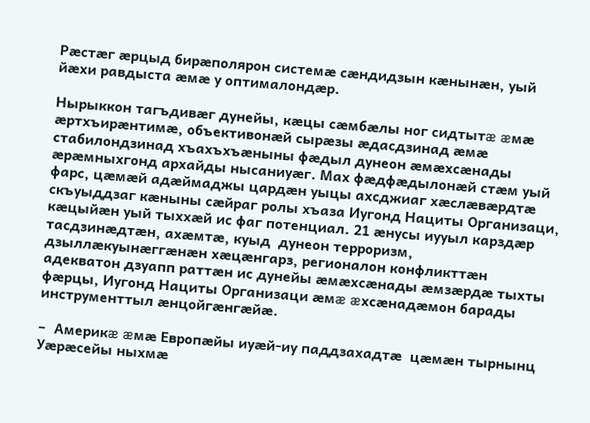Рæстæг æрцыд бирæполярон системæ сæндидзын кæнынæн, уый йæхи равдыста æмæ у оптималондæр.

Нырыккон тагъдивæг дунейы, кæцы сæмбæлы ног сидтытæ æмæ æртхъирæнтимæ, объективонæй сырæзы æдасдзинад æмæ стабилондзинад хъахъхъæныны фæдыл дунеон æмæхсæнады æрæмныхгонд архайды нысаниуæг. Мах фæдфæдылонæй стæм уый фарс, цæмæй адæймаджы цардæн уыцы ахсджиаг хæслæвæрдтæ скъуыддзаг кæныны сæйраг ролы хъаза Иугонд Нациты Организаци, кæцыйæн уый тыххæй ис фаг потенциал. 21 æнусы иууыл карздæр тасдзинæдтæн, ахæмтæ, куыд  дунеон терроризм, дзыллæкуынæггæнæн хæцæнгарз, регионалон конфликттæн  адекватон дзуапп раттæн ис дунейы æмæхсæнады æмзæрдæ тыхты фæрцы, Иугонд Нациты Организаци æмæ æхсæнадæмон барады инструменттыл æнцойгæнгæйæ.

–  Америкæ æмæ Европæйы иуæй-иу паддзахадтæ  цæмæн тырнынц Уæрæсейы ныхмæ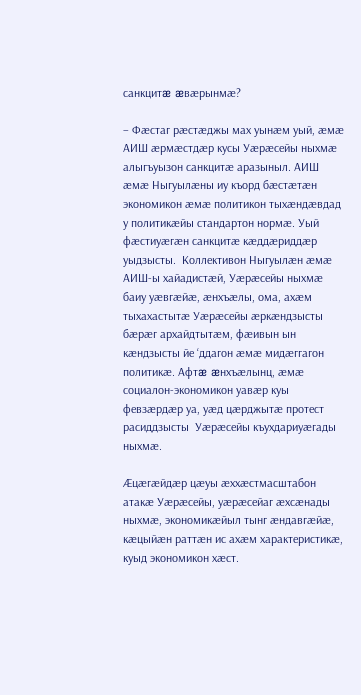санкцитæ æвæрынмæ?

– Фæстаг рæстæджы мах уынæм уый, æмæ АИШ æрмæстдæр кусы Уæрæсейы ныхмæ алыгъуызон санкцитæ аразыныл. АИШ æмæ Ныгуылæны иу къорд бæстæтæн экономикон æмæ политикон тыхæндæвдад у политикæйы стандартон нормæ. Уый фæстиуæгæн санкцитæ кæддæриддæр уыдзысты.  Коллективон Ныгуылæн æмæ АИШ-ы хайадистæй, Уæрæсейы ныхмæ баиу уæвгæйæ, æнхъæлы, ома, ахæм тыхахастытæ Уæрæсейы æркæндзысты бæрæг архайдтытæм, фæивын ын кæндзысты йе ‘ддагон æмæ мидæггагон политикæ. Афтæ æнхъæлынц, æмæ социалон-экономикон уавæр куы февзæрдæр уа, уæд цæрджытæ протест расиддзысты  Уæрæсейы къухдариуæгады ныхмæ.

Æцæгæйдæр цæуы æххæстмасштабон атакæ Уæрæсейы, уæрæсейаг æхсæнады ныхмæ, экономикæйыл тынг æндавгæйæ, кæцыйæн раттæн ис ахæм характеристикæ, куыд экономикон хæст.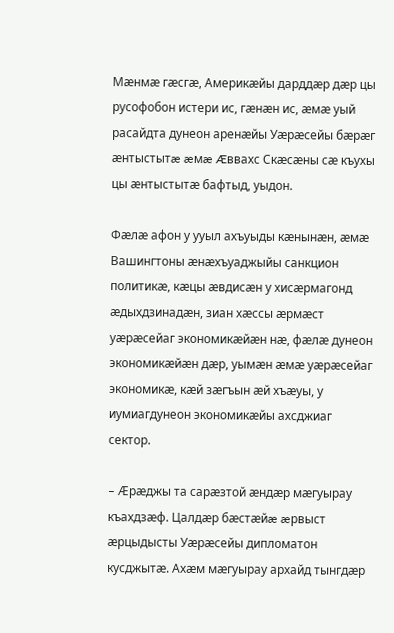Мæнмæ гæсгæ, Америкæйы дарддæр дæр цы русофобон истери ис, гæнæн ис, æмæ уый расайдта дунеон аренæйы Уæрæсейы бæрæг æнтыстытæ æмæ Æввахс Скæсæны сæ къухы цы æнтыстытæ бафтыд, уыдон.

Фæлæ афон у ууыл ахъуыды кæнынæн, æмæ Вашингтоны æнæхъуаджыйы санкцион политикæ, кæцы æвдисæн у хисæрмагонд æдыхдзинадæн, зиан хæссы æрмæст уæрæсейаг экономикæйæн нæ, фæлæ дунеон экономикæйæн дæр, уымæн æмæ уæрæсейаг экономикæ, кæй зæгъын æй хъæуы, у иумиагдунеон экономикæйы ахсджиаг сектор.

– Æрæджы та сарæзтой æндæр мæгуырау къахдзæф. Цалдæр бæстæйæ æрвыст æрцыдысты Уæрæсейы дипломатон кусджытæ. Ахæм мæгуырау архайд тынгдæр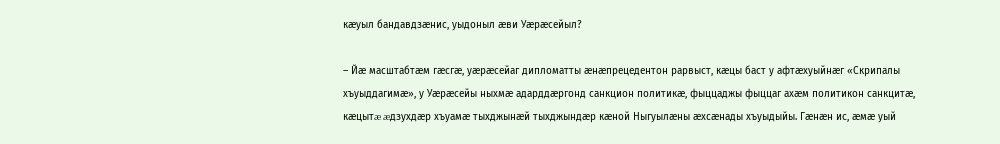кæуыл бандавдзæнис, уыдоныл æви Уæрæсейыл?

– Йæ масштабтæм гæсгæ, уæрæсейаг дипломатты æнæпрецедентон рарвыст, кæцы баст у афтæхуыйнæг «Скрипалы хъуыддагимæ», у Уæрæсейы ныхмæ адарддæргонд санкцион политикæ, фыццаджы фыццаг ахæм политикон санкцитæ, кæцытæ æдзухдæр хъуамæ тыхджынæй тыхджындæр кæной Ныгуылæны æхсæнады хъуыдыйы. Гæнæн ис, æмæ уый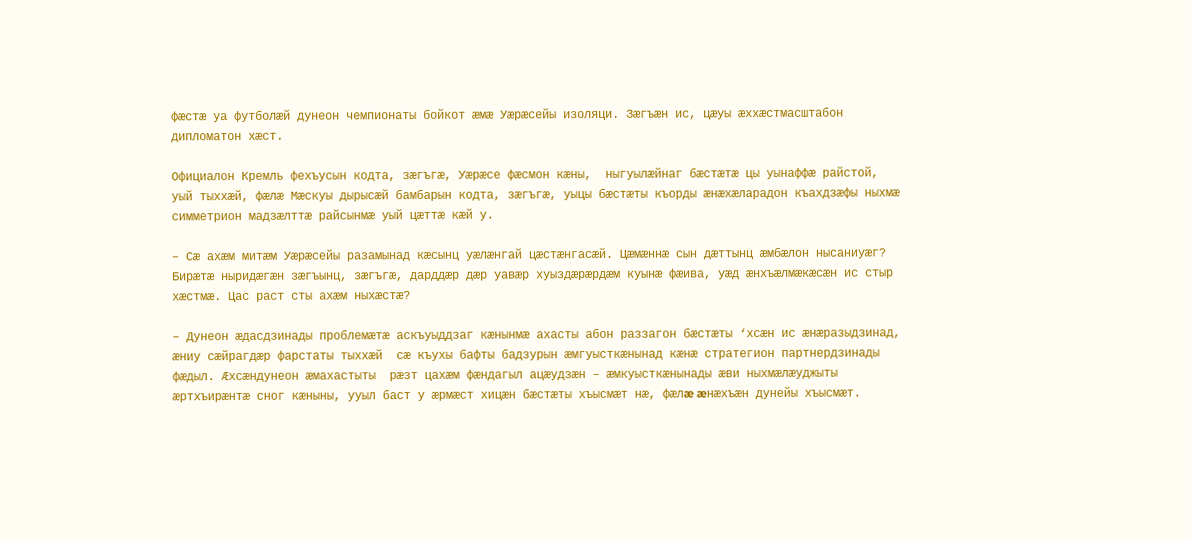фæстæ уа футболæй дунеон чемпионаты бойкот æмæ Уæрæсейы изоляци. Зæгъæн ис, цæуы æххæстмасштабон дипломатон хæст.

Официалон Кремль фехъусын кодта, зæгъгæ, Уæрæсе фæсмон кæны,  ныгуылæйнаг бæстæтæ цы уынаффæ райстой, уый тыххæй, фæлæ Мæскуы дырысæй бамбарын кодта, зæгъгæ, уыцы бæстæты къорды æнæхæларадон къахдзæфы ныхмæ симметрион мадзæлттæ райсынмæ уый цæттæ кæй у.

– Сæ ахæм митæм Уæрæсейы разамынад кæсынц уæлæнгай цæстæнгасæй. Цæмæннæ сын дæттынц æмбæлон нысаниуæг? Бирæтæ ныридæгæн зæгъынц, зæгъгæ, дарддæр дæр уавæр хуыздæрæрдæм куынæ фæива, уæд æнхъæлмæкæсæн ис стыр хæстмæ. Цас раст сты ахæм ныхæстæ?

– Дунеон æдасдзинады проблемæтæ аскъуыддзаг кæнынмæ ахасты абон раззагон бæстæты ‘хсæн ис æнæразыдзинад, æниу сæйрагдæр фарстаты тыххæй  сæ къухы бафты бадзурын æмгуысткæнынад кæнæ стратегион партнердзинады фæдыл. Æхсæндунеон æмахастыты  рæзт цахæм фæндагыл ацæудзæн – æмкуысткæнынады æви ныхмæлæуджыты æртхъирæнтæ сног кæныны, ууыл баст у æрмæст хицæн бæстæты хъысмæт нæ, фæлæ æнæхъæн дунейы хъысмæт.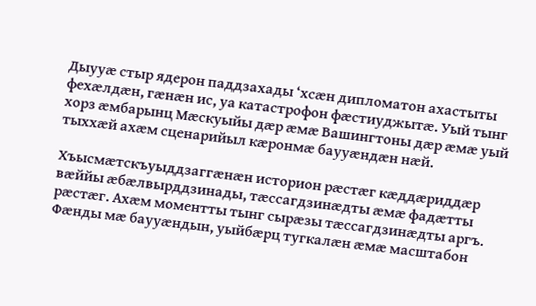Дыууæ стыр ядерон паддзахады ‘хсæн дипломатон ахастыты фехæлдæн, гæнæн ис, уа катастрофон фæстиуджытæ. Уый тынг хорз æмбарынц Мæскуыйы дæр æмæ Вашингтоны дæр æмæ уый тыххæй ахæм сценарийыл кæронмæ баууæндæн нæй.

Хъысмæтскъуыддзаггæнæн историон рæстæг кæддæриддæр вæййы æбæлвырддзинады, тæссагдзинæдты æмæ фадæтты рæстæг. Ахæм моментты тынг сырæзы тæссагдзинæдты аргъ. Фæнды мæ баууæндын, уыйбæрц тугкалæн æмæ масштабон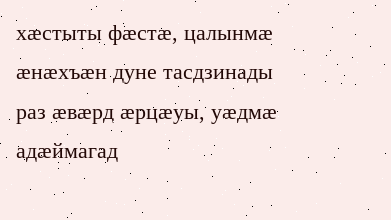хæстыты фæстæ, цалынмæ æнæхъæн дуне тасдзинады раз æвæрд æрцæуы, уæдмæ адæймагад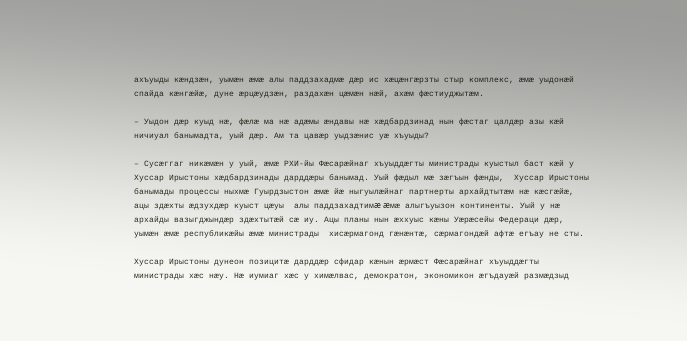ахъуыды кæндзæн, уымæн æмæ алы паддзахадмæ дæр ис хæцæнгæрзты стыр комплекс, æмæ уыдонæй спайда кæнгæйæ, дуне æрцæудзæн, раздахæн цæмæн нæй, ахæм фæстиуджытæм.

– Уыдон дæр куыд нæ, фæлæ ма нæ адæмы æндавы нæ хæдбардзинад нын фæстаг цалдæр азы кæй ничиуал банымадта, уый дæр. Ам та цавæр уыдзæнис уæ хъуыды?

– Сусæггаг никæмæн у уый, æмæ РХИ-йы Фæсарæйнаг хъуыддæгты министрады куыстыл баст кæй у Хуссар Ирыстоны хæдбардзинады дарддæры банымад. Уый фæдыл мæ зæгъын фæнды,  Хуссар Ирыстоны банымады процессы ныхмæ Гуырдзыстон æмæ йæ ныгуылæйнаг партнерты архайдтытæм нæ кæсгæйæ, ацы здæхты æдзухдæр куыст цæуы  алы паддзахадтимæ æмæ алыгъуызон континенты. Уый у нæ архайды вазыгджындæр здæхтытæй сæ иу. Ацы планы нын æххуыс кæны Уæрæсейы Федераци дæр, уымæн æмæ республикæйы æмæ министрады  хисæрмагонд гæнæнтæ, сæрмагондæй афтæ егъау не сты.

Хуссар Ирыстоны дунеон позицитæ дарддæр сфидар кæнын æрмæст Фæсарæйнаг хъуыддæгты министрады хæс нæу. Нæ иумиаг хæс у химæлвас, демократон, экономикон æгъдауæй размæдзыд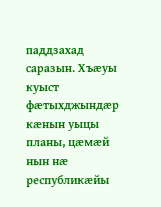паддзахад саразын. Хъæуы куыст фæтыхджындæр кæнын уыцы планы, цæмæй нын нæ республикæйы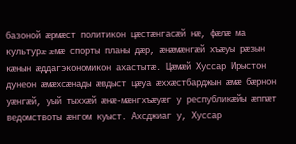базоной æрмæст политикон цæстæнгасæй нæ, фæлæ ма культурæ æмæ спорты планы дæр, æнæмæнгæй хъæуы рæзын кæнын æддагэкономикон ахастытæ. Цæмæй Хуссар Ирыстон дунеон æмæхсæнады æвдыст цæуа æххæстбарджын æмæ бæрнон уæнгæй, уый тыххæй æнæ-мæнгхъæуæг у республикæйы æппæт ведомствоты æнгом куыст. Ахсджиаг у, Хуссар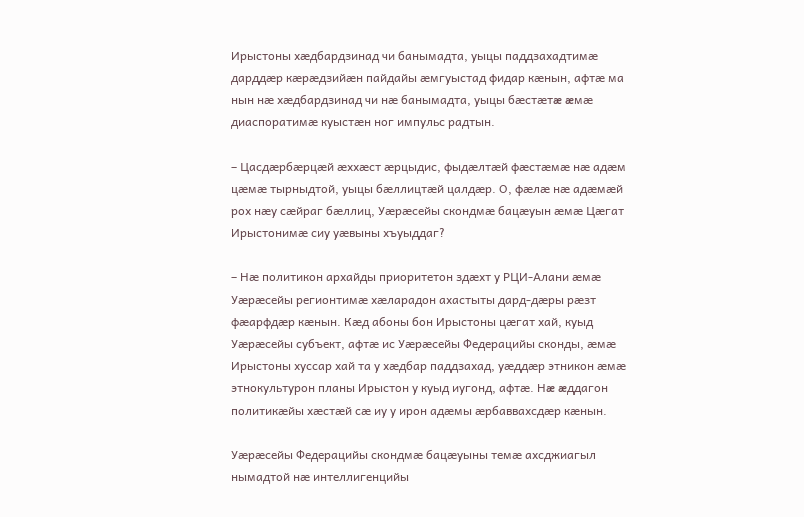Ирыстоны хæдбардзинад чи банымадта, уыцы паддзахадтимæ дарддæр кæрæдзийæн пайдайы æмгуыстад фидар кæнын, афтæ ма нын нæ хæдбардзинад чи нæ банымадта, уыцы бæстæтæ æмæ диаспоратимæ куыстæн ног импульс радтын.

– Цасдæрбæрцæй æххæст æрцыдис, фыдæлтæй фæстæмæ нæ адæм цæмæ тырныдтой, уыцы бæллицтæй цалдæр. О, фæлæ нæ адæмæй рох нæу сæйраг бæллиц, Уæрæсейы скондмæ бацæуын æмæ Цæгат Ирыстонимæ сиу уæвыны хъуыддаг?

– Нæ политикон архайды приоритетон здæхт у РЦИ-Алани æмæ Уæрæсейы регионтимæ хæларадон ахастыты дард-дæры рæзт фæарфдæр кæнын. Кæд абоны бон Ирыстоны цæгат хай, куыд Уæрæсейы субъект, афтæ ис Уæрæсейы Федерацийы сконды, æмæ Ирыстоны хуссар хай та у хæдбар паддзахад, уæддæр этникон æмæ этнокультурон планы Ирыстон у куыд иугонд, афтæ. Нæ æддагон политикæйы хæстæй сæ иу у ирон адæмы æрбаввахсдæр кæнын.

Уæрæсейы Федерацийы скондмæ бацæуыны темæ ахсджиагыл нымадтой нæ интеллигенцийы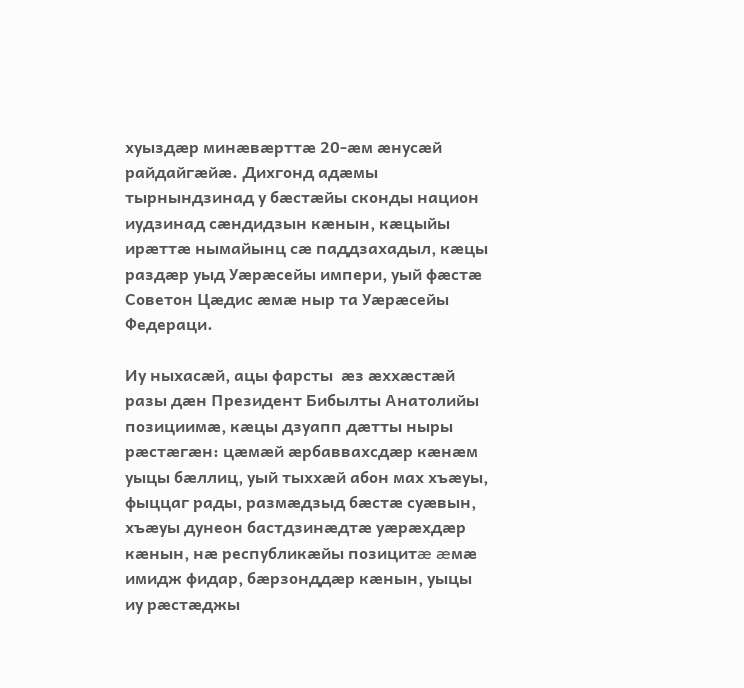хуыздæр минæвæрттæ 20-æм æнусæй райдайгæйæ. Дихгонд адæмы тырнындзинад у бæстæйы сконды национ иудзинад сæндидзын кæнын, кæцыйы ирæттæ нымайынц сæ паддзахадыл, кæцы раздæр уыд Уæрæсейы импери, уый фæстæ Советон Цæдис æмæ ныр та Уæрæсейы Федераци.

Иу ныхасæй, ацы фарсты  æз æххæстæй разы дæн Президент Бибылты Анатолийы позициимæ, кæцы дзуапп дæтты ныры рæстæгæн: цæмæй æрбаввахсдæр кæнæм уыцы бæллиц, уый тыххæй абон мах хъæуы, фыццаг рады, размæдзыд бæстæ суæвын, хъæуы дунеон бастдзинæдтæ уæрæхдæр кæнын, нæ республикæйы позицитæ æмæ имидж фидар, бæрзонддæр кæнын, уыцы иу рæстæджы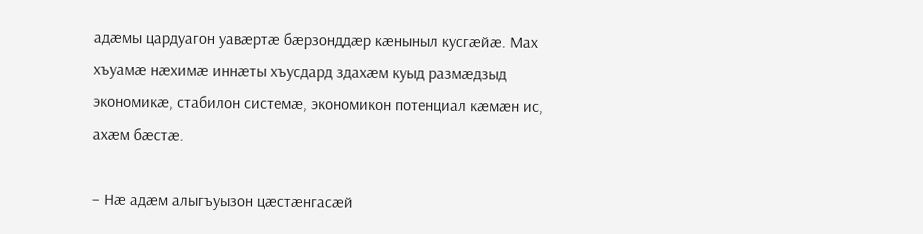адæмы цардуагон уавæртæ бæрзонддæр кæныныл кусгæйæ. Мах хъуамæ нæхимæ иннæты хъусдард здахæм куыд размæдзыд экономикæ, стабилон системæ, экономикон потенциал кæмæн ис, ахæм бæстæ.

– Нæ адæм алыгъуызон цæстæнгасæй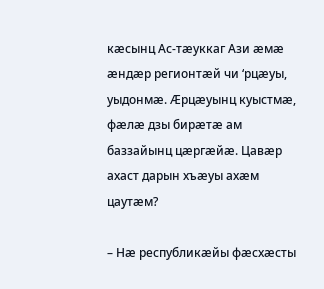кæсынц Ас-тæуккаг Ази æмæ æндæр регионтæй чи ‘рцæуы, уыдонмæ. Æрцæуынц куыстмæ, фæлæ дзы бирæтæ ам баззайынц цæргæйæ. Цавæр ахаст дарын хъæуы ахæм цаутæм?

– Нæ республикæйы фæсхæсты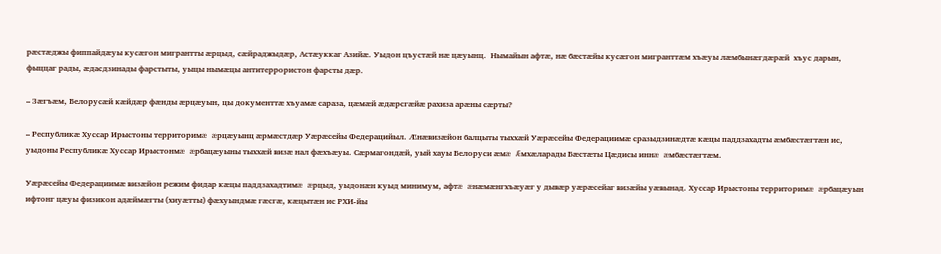рæстæджы фиппайдæуы кусæгон мигрантты æрцыд, сæйраджыдæр, Астæуккаг Азийæ. Уыдон цъустæй нæ цæуынц.  Нымайын афтæ, нæ бæстæйы кусæгон мигранттæм хъæуы лæмбынæгдæрæй  хъус дарын, фыццаг рады, æдасдзинады фарстыты, уыцы нымæцы антитеррористон фарсты дæр.

– Зæгъæм, Белорусæй кæйдæр фæнды æрцæуын, цы документтæ хъуамæ сараза, цæмæй æдæрсгæйæ рахиза арæны сæрты?

– Республикæ Хуссар Ирыстоны территоримæ æрцæуынц æрмæстдæр Уæрæсейы Федерацийыл. Æнæвизæйон балцыты тыххæй Уæрæсейы Федерациимæ сразыдзинæдтæ кæцы паддзахадты æмбæстæгтæн ис, уыдоны Республикæ Хуссар Ирыстонмæ æрбацæуыны тыххæй визæ нал фæхъæуы. Сæрмагондæй, уый хауы Белоруси æмæ Æмхæларады Бæстæты Цæдисы иннæ æмбæстæгтæм.

Уæрæсейы Федерациимæ визæйон режим фидар кæцы паддзахадтимæ æрцыд, уыдонæн куыд минимум, афтæ æнæмæнгхъæуæг у дывæр уæрæсейаг визæйы уæвынад. Хуссар Ирыстоны территоримæ æрбацæуын ифтонг цæуы физикон адæймæгты (хиуæтты) фæхуындмæ гæсгæ, кæцытæн ис РХИ-йы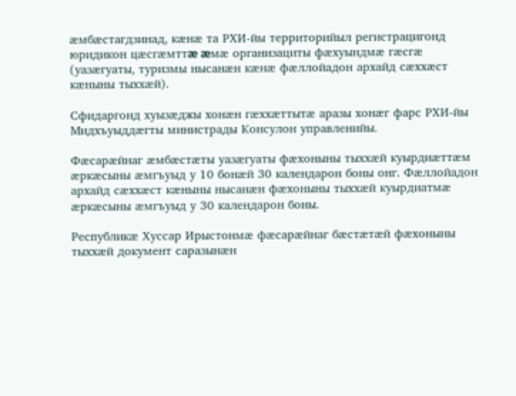æмбæстагдзинад, кæнæ та РХИ-йы территорийыл регистрацигонд юридикон цæсгæмттæ æмæ организациты фæхуындмæ гæсгæ (уазæгуаты, туризмы нысанæн кæнæ фæллойадон архайд сæххæст кæныны тыххæй).

Сфидаргонд хуызæджы хонæн гæххæттытæ аразы хонæг фарс РХИ-йы Мидхъуыддæгты министрады Консулон управленийы.

Фæсарæйнаг æмбæстæты уазæгуаты фæхоныны тыххæй куырдиæттæм æркæсыны æмгъуыд у 10 бонæй 30 календарон боны онг. Фæллойадон архайд сæххæст кæныны нысанæн фæхоныны тыххæй куырдиатмæ æркæсыны æмгъуыд у 30 календарон боны.

Республикæ Хуссар Ирыстонмæ фæсарæйнаг бæстæтæй фæхоныны тыххæй документ саразынæн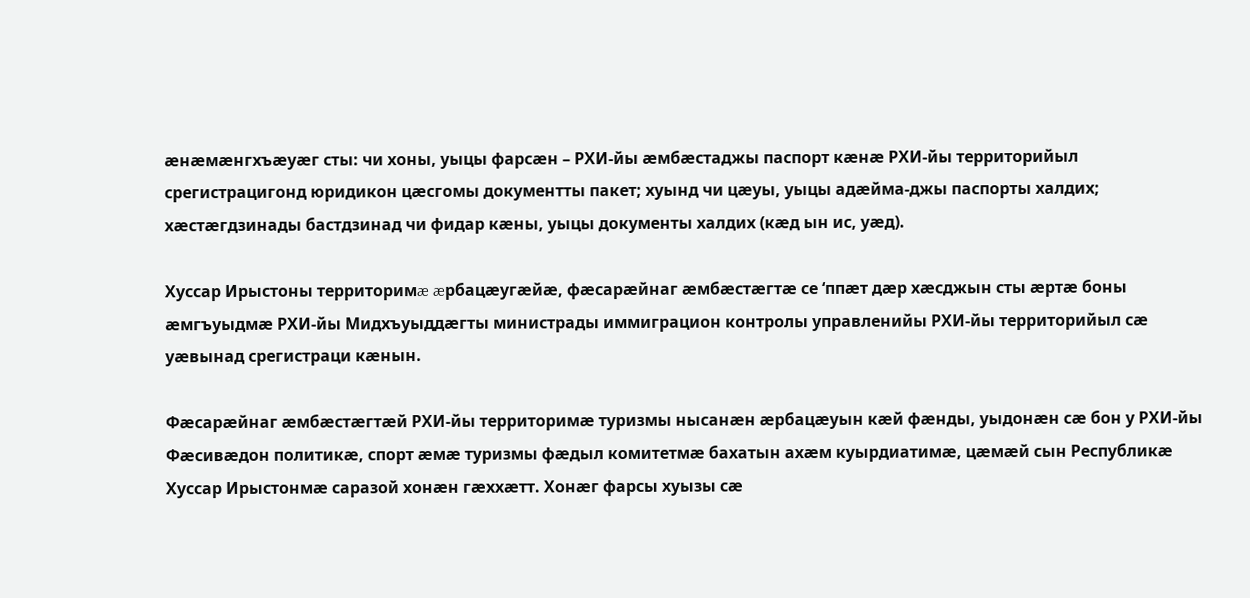æнæмæнгхъæуæг сты: чи хоны, уыцы фарсæн – РХИ-йы æмбæстаджы паспорт кæнæ РХИ-йы территорийыл срегистрацигонд юридикон цæсгомы документты пакет; хуынд чи цæуы, уыцы адæйма-джы паспорты халдих; хæстæгдзинады бастдзинад чи фидар кæны, уыцы документы халдих (кæд ын ис, уæд).

Хуссар Ирыстоны территоримæ æрбацæугæйæ, фæсарæйнаг æмбæстæгтæ се ‘ппæт дæр хæсджын сты æртæ боны æмгъуыдмæ РХИ-йы Мидхъуыддæгты министрады иммиграцион контролы управленийы РХИ-йы территорийыл сæ уæвынад срегистраци кæнын.

Фæсарæйнаг æмбæстæгтæй РХИ-йы территоримæ туризмы нысанæн æрбацæуын кæй фæнды, уыдонæн сæ бон у РХИ-йы Фæсивæдон политикæ, спорт æмæ туризмы фæдыл комитетмæ бахатын ахæм куырдиатимæ, цæмæй сын Республикæ Хуссар Ирыстонмæ саразой хонæн гæххæтт. Хонæг фарсы хуызы сæ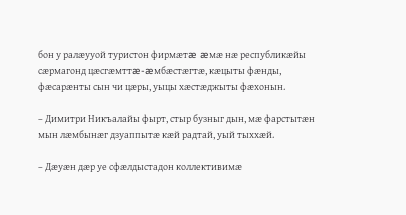бон у ралæууой туристон фирмæтæ æмæ нæ республикæйы сæрмагонд цæсгæмттæ-æмбæстæгтæ, кæцыты фæнды, фæсарæнты сын чи цæры, уыцы хæстæджыты фæхонын.

– Димитри Никъалайы фырт, стыр бузныг дын, мæ фарстытæн мын лæмбынæг дзуаппытæ кæй радтай, уый тыххæй.

– Дæуæн дæр уе сфæлдыстадон коллективимæ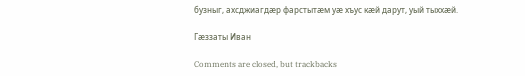бузныг, ахсджиагдæр фарстытæм уæ хъус кæй дарут, уый тыххæй.

Гæззаты Иван

Comments are closed, but trackbacks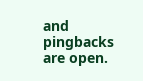and pingbacks are open.